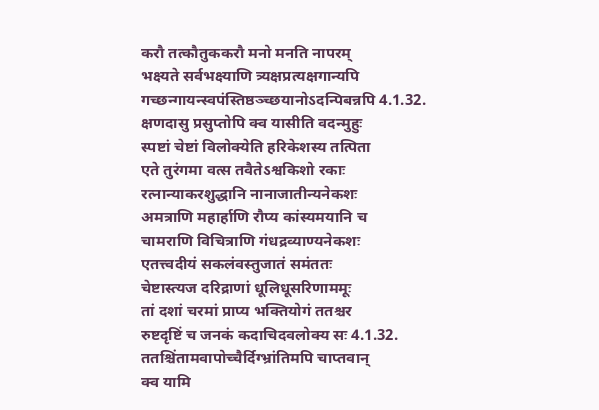करौ तत्कौतुककरौ मनो मनति नापरम्
भक्ष्यते सर्वभक्ष्याणि त्र्यक्षप्रत्यक्षगान्यपि
गच्छन्गायन्स्वपंस्तिष्ठञ्च्छयानोऽदन्पिबन्नपि 4.1.32.
क्षणदासु प्रसुप्तोपि क्व यासीति वदन्मुहुः
स्पष्टां चेष्टां विलोक्येति हरिकेशस्य तत्पिता
एते तुरंगमा वत्स तवैतेऽश्वकिशो रकाः
रत्नान्याकरशुद्धानि नानाजातीन्यनेकशः
अमत्राणि महार्हाणि रौप्य कांस्यमयानि च
चामराणि विचित्राणि गंधद्रव्याण्यनेकशः
एतत्त्वदीयं सकलंवस्तुजातं समंततः
चेष्टास्त्यज दरिद्राणां धूलिधूसरिणाममूः
तां दशां चरमां प्राप्य भक्तियोगं ततश्चर
रुष्टदृष्टिं च जनकं कदाचिदवलोक्य सः 4.1.32.
ततश्चिंतामवापोच्चैर्दिग्भ्रांतिमपि चाप्तवान्
क्व यामि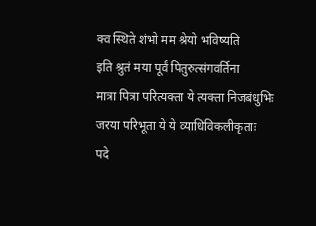क्व स्थिते शंभो मम श्रेयो भविष्यति
इति श्रुतं मया पूर्वं पितुरुत्संगवर्तिना
मात्रा पित्रा परित्यक्ता ये त्यक्ता निजबंधुभिः
जरया परिभूता ये ये व्याधिविकलीकृताः
पदे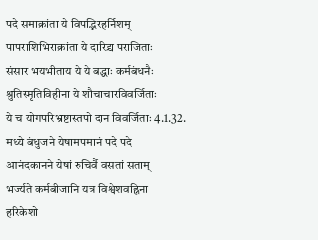पदे समाक्रांता ये विपद्भिरहर्निशम्
पापराशिभिराक्रांता ये दारिद्र्य पराजिताः
संसार भयभीताय ये ये बद्धाः कर्मबंधनैः
श्रुतिस्मृतिविहीना ये शौचाचारविवर्जिताः
ये च योगपरिभ्रष्टास्तपो दान विवर्जिताः 4.1.32.
मध्ये बंधुजने येषामपमानं पदे पदे
आनंदकानने येषां रुचिर्वै वसतां सताम्
भर्ज्यते कर्मबीजानि यत्र विश्वेशवह्निना
हरिकेशो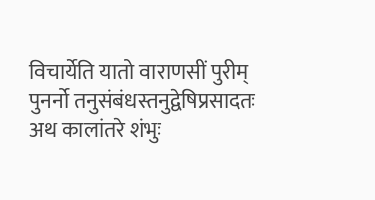विचार्येति यातो वाराणसीं पुरीम्
पुनर्नो तनुसंबंधस्तनुद्वेषिप्रसादतः
अथ कालांतरे शंभुः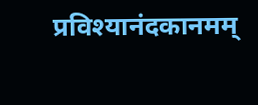प्रविश्यानंदकानमम्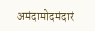अमंदामोदमंदारं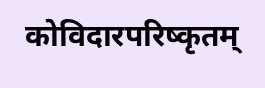कोविदारपरिष्कृतम्